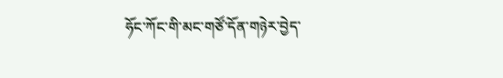ཧོང་ཀོང་གི་མང་གཙོ་དོན་གཉེར་བྱེད་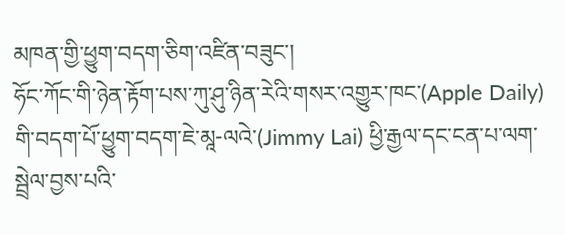མཁན་གྱི་ཕྱུག་བདག་ཅིག་འཛིན་བཟུང་།
ཧོང་ཀོང་གི་ཉེན་རྟོག་པས་ཀུ་ཤུ་ཉིན་རེའི་གསར་འགྱུར་ཁང་(Apple Daily) གི་བདག་པོ་ཕྱུག་བདག་ཇེ་མཱ-ལའེ་(Jimmy Lai) ཕྱི་རྒྱལ་དང་ངན་པ་ལག་སྦྲེལ་བྱས་པའི་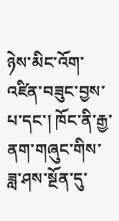ཉེས་མིང་འོག་འཛིན་བཟུང་བྱས་པ་དང་། ཁོང་ནི་རྒྱ་ནག་གཞུང་གིས་ཟླ་ཤས་སྔོན་དུ་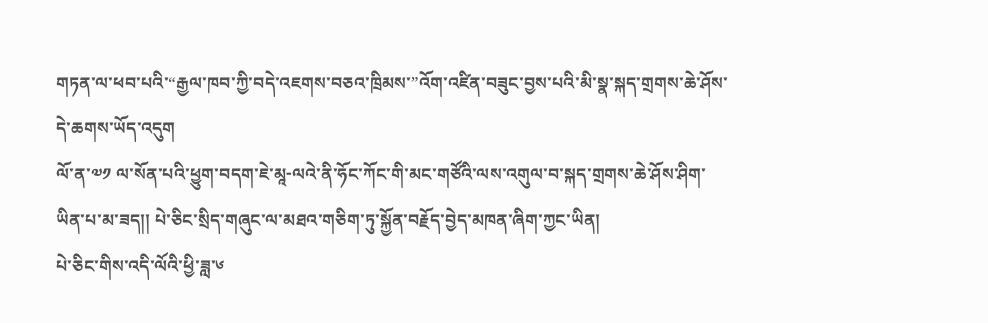གཏན་ལ་ཕབ་པའི་“རྒྱལ་ཁབ་ཀྱི་བདེ་འཇགས་བཅའ་ཁྲིམས་”འོག་འཛིན་བཟུང་བྱས་པའི་མི་སྣ་སྐད་གྲགས་ཆེ་ཤོས་དེ་ཆགས་ཡོད་འདུག
ལོ་ན་༧༡ ལ་སོན་པའི་ཕྱུག་བདག་ཇེ་མཱ-ལའེ་ནི་ཧོང་ཀོང་གི་མང་གཙོའི་ལས་འགུལ་བ་སྐད་གྲགས་ཆེ་ཤོས་ཤིག་ཡིན་པ་མ་ཟད།། པེ་ཅིང་སྲིད་གཞུང་ལ་མཐའ་གཅིག་ཏུ་སྐྱོན་བརྗོད་བྱེད་མཁན་ཞིག་ཀྱང་ཡིན།
པེ་ཅིང་གིས་འདི་ལོའི་ཕྱི་ཟླ་༦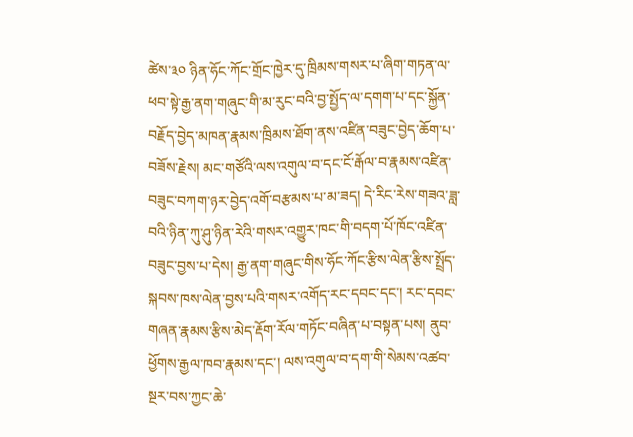ཚེས་༣༠ ཉིན་ཧོང་ཀོང་གྲོང་ཁྱེར་དུ་ཁྲིམས་གསར་པ་ཞིག་གཏན་ལ་ཕབ་སྟེ་རྒྱ་ནག་གཞུང་གི་མ་རུང་བའི་བྱ་སྤྱོད་ལ་དགག་པ་དང་སྐྱོན་བརྗོད་བྱེད་མཁན་རྣམས་ཁྲིམས་ཐོག་ནས་འཛིན་བཟུང་བྱེད་ཆོག་པ་བཟོས་རྗེས། མང་གཙོའི་ལས་འགུལ་བ་དང་ངོ་རྒོལ་བ་རྣམས་འཛིན་བཟུང་བཀག་ཉར་བྱེད་འགོ་བརྩམས་པ་མ་ཟད། དེ་རིང་རེས་གཟའ་ཟླ་བའི་ཉིན་ཀུ་ཤུ་ཉིན་རེའི་གསར་འགྱུར་ཁང་གི་བདག་པོ་ཁོང་འཛིན་བཟུང་བྱས་པ་དེས། རྒྱ་ནག་གཞུང་གིས་ཧོང་ཀོང་རྩིས་ལེན་རྩིས་སྤྲོད་སྐབས་ཁས་ལེན་བྱས་པའི་གསར་འགོད་རང་དབང་དང་། རང་དབང་གཞན་རྣམས་རྩིས་མེད་རྡོག་རོལ་གཏོང་བཞིན་པ་བསྟན་པས། ནུབ་ཕྱོགས་རྒྱལ་ཁབ་རྣམས་དང་། ལས་འགུལ་བ་དག་གི་སེམས་འཚབ་སྔར་བས་ཀྱང་ཆེ་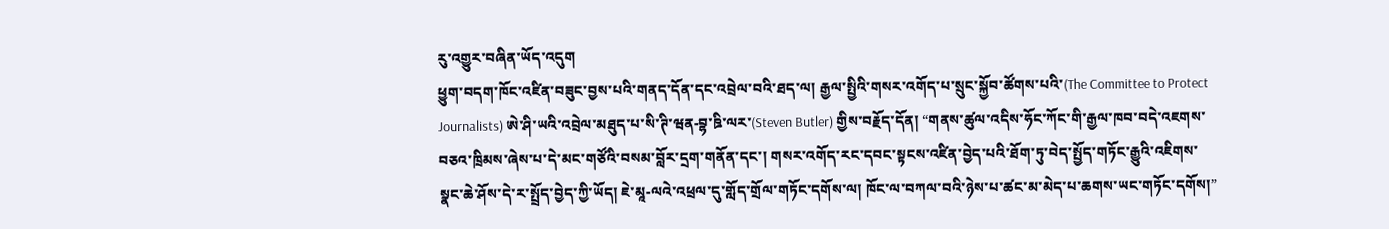རུ་འགྱུར་བཞིན་ཡོད་འདུག
ཕྱུག་བདག་ཁོང་འཛིན་བཟུང་བྱས་པའི་གནད་དོན་དང་འབྲེལ་བའི་ཐད་ལ། རྒྱལ་སྤྱིའི་གསར་འགོད་པ་སྲུང་སྐྱོབ་ཚོགས་པའི་(The Committee to Protect Journalists) ཨེ་ཤི་ཡའི་འབྲེལ་མཐུད་པ་སི་ཊི་ཝན-བྷ་ཋི་ལར་(Steven Butler) གྱིས་བརྗོད་དོན། “གནས་ཚུལ་འདིས་ཧོང་ཀོང་གི་རྒྱལ་ཁབ་བདེ་འཇགས་བཅའ་ཁྲིམས་ཞེས་པ་དེ་མང་གཙོའི་བསམ་བློར་དྲག་གནོན་དང་། གསར་འགོད་རང་དབང་སྟངས་འཛིན་བྱེད་པའི་ཐོག་ཏུ་བེད་སྤྱོད་གཏོང་རྒྱུའི་འཇིགས་སྣང་ཆེ་ཤོས་དེ་ར་སྤྲོད་བྱེད་ཀྱི་ཡོད། ཇེ་མཱ-ལའེ་འཕྲལ་དུ་གློད་གྲོལ་གཏོང་དགོས་ལ། ཁོང་ལ་བཀལ་བའི་ཉེས་པ་ཚང་མ་མེད་པ་ཆགས་ཡང་གཏོང་དགོས།”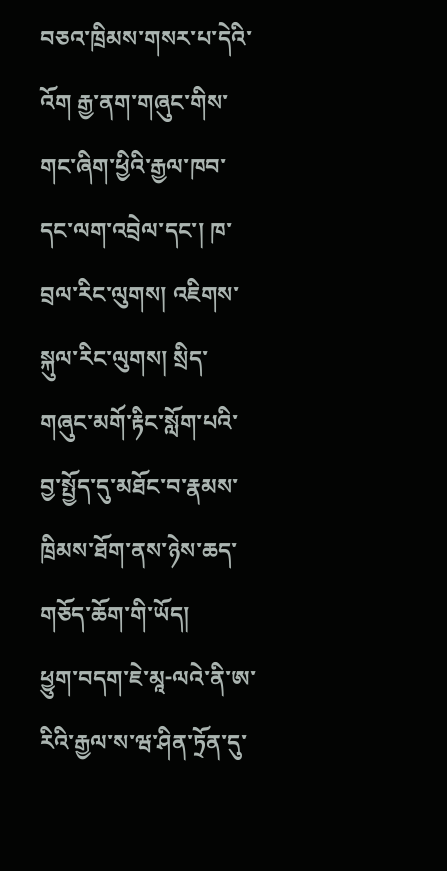བཅའ་ཁྲིམས་གསར་པ་དེའི་འོག རྒྱ་ནག་གཞུང་གིས་གང་ཞིག་ཕྱིའི་རྒྱལ་ཁབ་དང་ལག་འབྲེལ་དང་། ཁ་བྲལ་རིང་ལུགས། འཇིགས་སྐུལ་རིང་ལུགས། སྲིད་གཞུང་མགོ་རྟིང་སློག་པའི་བྱ་སྤྱོད་དུ་མཐོང་བ་རྣམས་ཁྲིམས་ཐོག་ནས་ཉེས་ཆད་གཅོད་ཆོག་གི་ཡོད།
ཕྱུག་བདག་ཇེ་མཱ-ལའེ་ནི་ཨ་རིའི་རྒྱལ་ས་ཝ་ཤིན་ཏྲོན་དུ་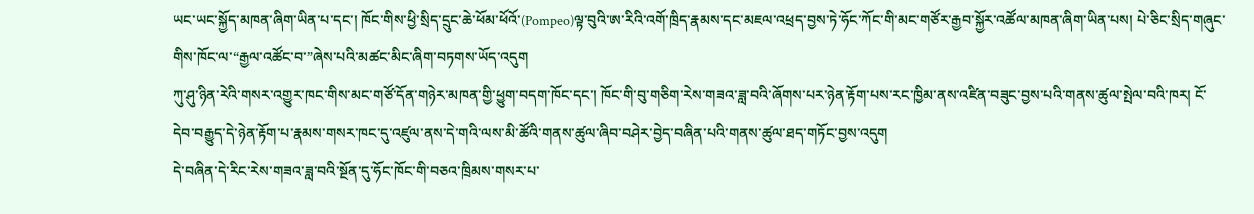ཡང་ཡང་སྐྱོད་མཁན་ཞིག་ཡིན་པ་དང་། ཁོང་གིས་ཕྱི་སྲིད་དྲུང་ཆེ་ཕོམ་ཕོའོ་(Pompeo)ལྟ་བུའི་ཨ་རིའི་འགོ་ཁྲིད་རྣམས་དང་མཇལ་འཕྲད་བྱས་ཏེ་ཧོང་ཀོང་གི་མང་གཙོར་རྒྱབ་སྐྱོར་འཚོལ་མཁན་ཞིག་ཡིན་པས། པེ་ཅིང་སྲིད་གཞུང་གིས་ཁོང་ལ་“རྒྱལ་འཚོང་བ་”ཞེས་པའི་མཚང་མིང་ཞིག་བཏགས་ཡོད་འདུག
ཀུ་ཤུ་ཉིན་རེའི་གསར་འགྱུར་ཁང་གིས་མང་གཙོ་དོན་གཉེར་མཁན་གྱི་ཕྱུག་བདག་ཁོང་དང་། ཁོང་གི་བུ་གཅིག་རེས་གཟའ་ཟླ་བའི་ཞོགས་པར་ཉེན་རྟོག་པས་རང་ཁྱིམ་ནས་འཛིན་བཟུང་བྱས་པའི་གནས་ཚུལ་སྤེལ་བའི་ཁར། ངོ་དེབ་བརྒྱུད་དེ་ཉེན་རྟོག་པ་རྣམས་གསར་ཁང་དུ་འཛུལ་ནས་དེ་གའི་ལས་མི་ཚོའི་གནས་ཚུལ་ཞིབ་བཤེར་བྱེད་བཞིན་པའི་གནས་ཚུལ་ཐད་གཏོང་བྱས་འདུག
དེ་བཞིན་དེ་རིང་རེས་གཟའ་ཟླ་བའི་སྔོན་དུ་ཧོང་ཁོང་གི་བཅའ་ཁྲིམས་གསར་པ་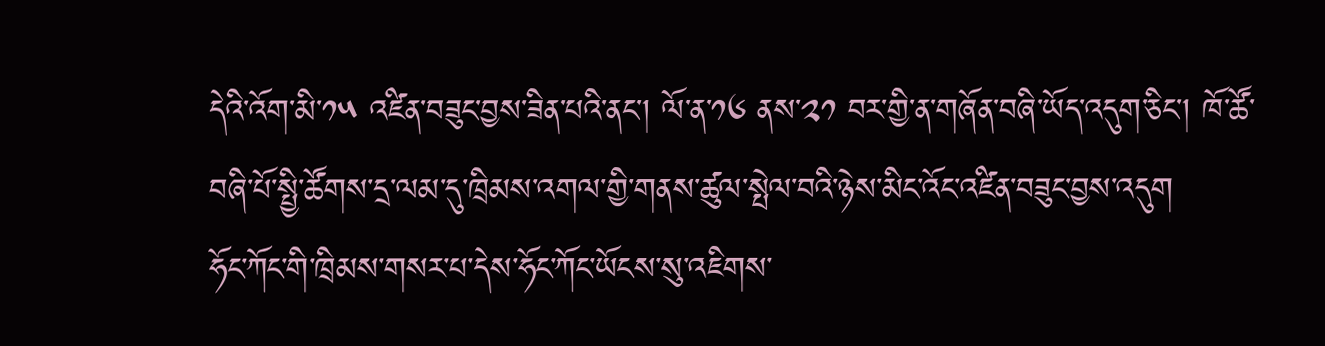དེའི་འོག་མི་༡༥ འཛིན་བཟུང་བྱས་ཟིན་པའི་ནང་། ལོ་ན་༡༦ ནས་༢༡ བར་གྱི་ན་གཞོན་བཞི་ཡོད་འདུག་ཅིང་། ཁོ་ཚོ་བཞི་པོ་སྤྱི་ཚོགས་དྲ་ལམ་དུ་ཁྲིམས་འགལ་གྱི་གནས་ཚུལ་སྤེལ་བའི་ཉེས་མིང་འོང་འཛིན་བཟུང་བྱས་འདུག
ཧོང་ཀོང་གི་ཁྲིམས་གསར་པ་དེས་ཧོང་ཀོང་ཡོངས་སུ་འཇིགས་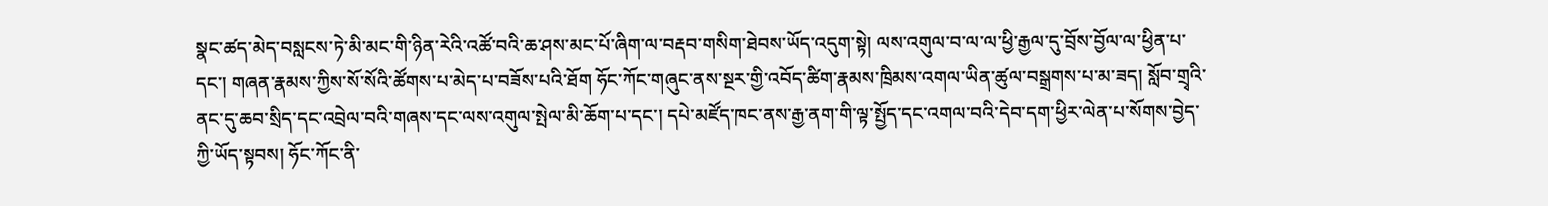སྣང་ཚད་མེད་བསླངས་ཏེ་མི་མང་གི་ཉིན་རེའི་འཚོ་བའི་ཆ་ཤས་མང་པོ་ཞིག་ལ་བརྡབ་གསིག་ཐེབས་ཡོད་འདུག་སྟེ། ལས་འགུལ་བ་ལ་ལ་ཕྱི་རྒྱལ་དུ་བྲོས་བྱོལ་ལ་ཕྱིན་པ་དང་། གཞན་རྣམས་ཀྱིས་སོ་སོའི་ཚོགས་པ་མེད་པ་བཟོས་པའི་ཐོག ཧོང་ཀོང་གཞུང་ནས་སྔར་གྱི་འབོད་ཚིག་རྣམས་ཁྲིམས་འགལ་ཡིན་ཚུལ་བསྒྲགས་པ་མ་ཟད། སློབ་གྲྭའི་ནང་དུ་ཆབ་སྲིད་དང་འབྲེལ་བའི་གཞས་དང་ལས་འགུལ་སྤེལ་མི་ཆོག་པ་དང་། དཔེ་མཛོད་ཁང་ནས་རྒྱ་ནག་གི་ལྟ་སྤྱོད་དང་འགལ་བའི་དེབ་དག་ཕྱིར་ལེན་པ་སོགས་བྱེད་ཀྱི་ཡོད་སྟབས། ཧོང་ཀོང་ནི་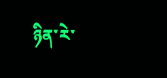ཉིན་རེ་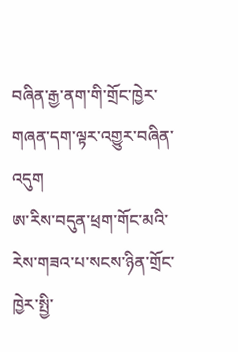བཞིན་རྒྱ་ནག་གི་གྲོང་ཁྱེར་གཞན་དག་ལྟར་འགྱུར་བཞིན་འདུག
ཨ་རིས་བདུན་ཕྲག་གོང་མའི་རེས་གཟའ་པ་སངས་ཉིན་གྲོང་ཁྱེར་སྤྱི་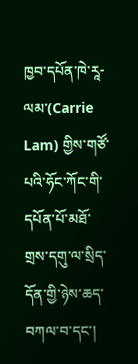ཁྱབ་དཔོན་ཁེ་རཱ-ལམ་(Carrie Lam) གྱིས་གཙོ་པའི་ཧོང་ཀོང་གི་དཔོན་པོ་མཐོ་གྲས་དགུ་ལ་སྲིད་དོན་གྱི་ཉེས་ཆད་བཀལ་བ་དང་།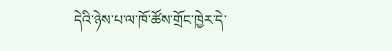དེའི་ཉེས་པ་ལ་ཁོ་ཚོས་གྲོང་ཁྱེར་དེ་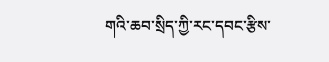གའི་ཆབ་སྲིད་ཀྱི་རང་དབང་རྩིས་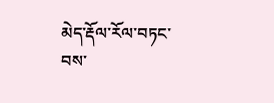མེད་རྡོལ་རོལ་བཏང་བས་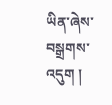ཡིན་ཞེས་བསྒྲགས་འདུག །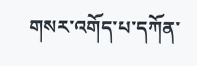གསར་འགོད་པ་དཀོན་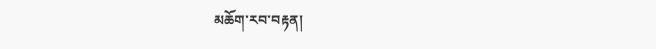མཆོག་རབ་བརྟན།